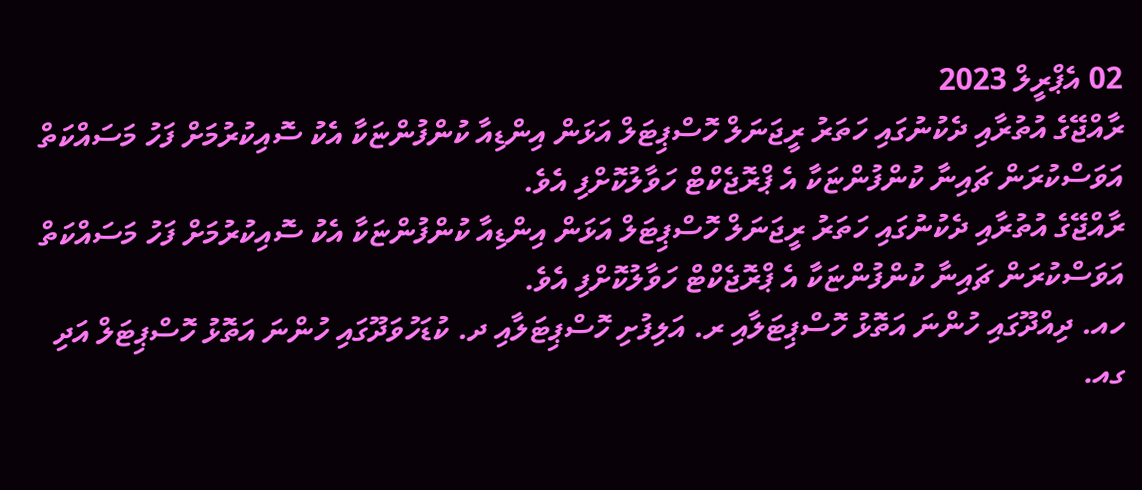02 އެޕްރީލް 2023
ރާއްޖޭގެ އުތުރާއި ދެކުނުގައި ހަތަރު ރީޖަނަލް ހޮސްޕިޓަލް އަޅަން އިންޑިއާ ކުންފުންޏަކާ އެކު ސޮއިކުރުމަށް ފަހު މަސައްކަތް އަވަސްކުރަން ޗައިނާ ކުންފުންޏަކާ އެ ޕްރޮޖެކްޓް ހަވާލުކޮށްފި އެވެ.
ރާއްޖޭގެ އުތުރާއި ދެކުނުގައި ހަތަރު ރީޖަނަލް ހޮސްޕިޓަލް އަޅަން އިންޑިއާ ކުންފުންޏަކާ އެކު ސޮއިކުރުމަށް ފަހު މަސައްކަތް އަވަސްކުރަން ޗައިނާ ކުންފުންޏަކާ އެ ޕްރޮޖެކްޓް ހަވާލުކޮށްފި އެވެ.
ހއ. ދިއްދޫގައި ހުންނަ އަތޮޅު ހޮސްޕިޓަލާއި ރ. އަލިފުށި ހޮސްޕިޓަލާއި ދ. ކުޑަހުވަދޫގައި ހުންނަ އަތޮޅު ހޮސްޕިޓަލް އަދި ގއ.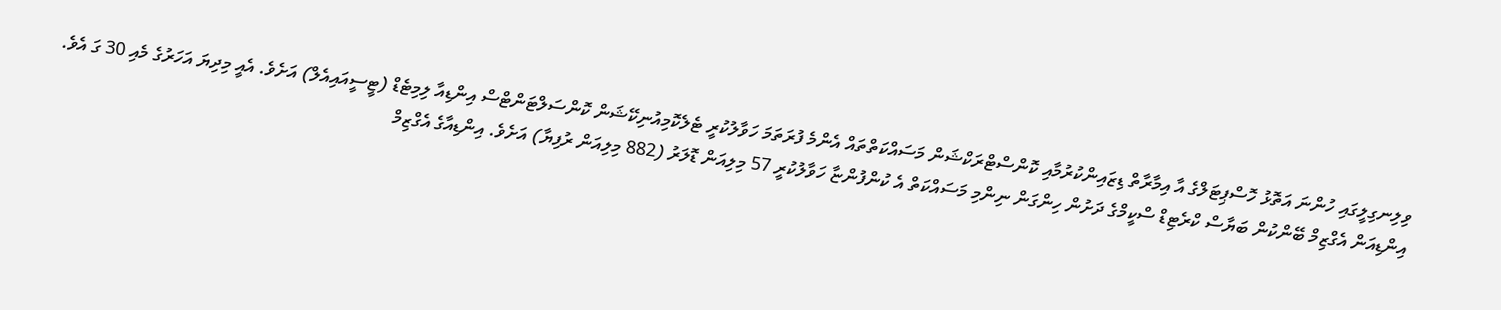ވިލިނގިލީގައި ހުންނަ އަތޮޅު ހޮސްޕިޓަލްގެ އާ އިމާރާތް ޑިޒައިންކުރުމާއި ކޮންސްޓްރަކްޝަން މަސައްކަތްތައް އެންމެ ފުރަތަމަ ހަވާލުކުރީ ޓެލެކޮމިއުނިކޭޝަން ކޮންސަލްޓަންޓްސް އިންޑިއާ ލިމިޓެޑް (ޓީސީއައިއެލް) އަށެވެ. އެއީ މިދިޔަ އަހަރުގެ މެއި 30 ގަ އެވެ.
އިންޑިއަން އެގްޒިމް ބޭންކުން ބަޔާސް ކްރެޓިޑް ސްކީމްގެ ދަށުން ހިންގަން ނިންމި މަސައްކަތް އެ ކުންފުންޏާ ހަވާލުކުރީ 57 މިލިއަން ޑޮލަރު (882 މިލިއަން ރުފިޔާ) އަށެވެ. އިންޑިއާގެ އެގްޒިމް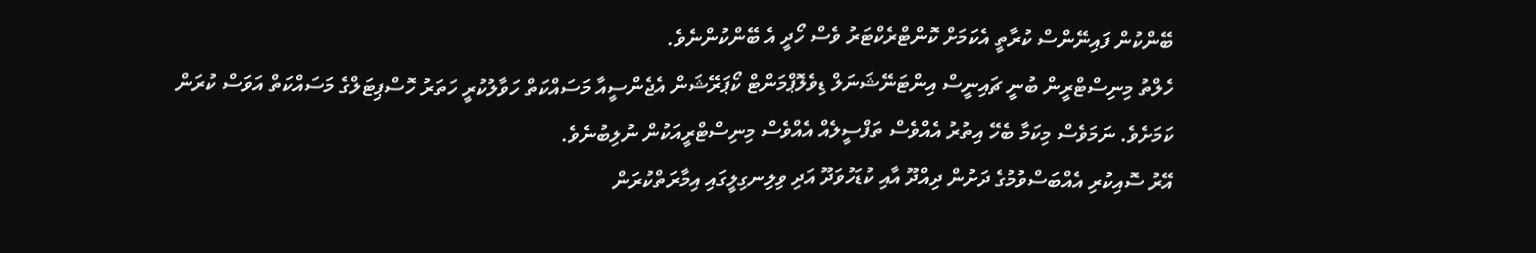ބޭންކުން ފައިނޭންސް ކުރާތީ އެކަމަށް ކޮންޓްރެކްޓަރު ވެސް ހޯދީ އެ ބޭންކުންނެވެ.
ހެލްތު މިނިސްޓްރީން ބުނީ ޗައިނީސް އިންޓަނޭޝަނަލް ޑިވެލޮޕްމަންޓް ކޯޕަރޭޝަން އެޖެންސީއާ މަސައްކަތް ހަވާލުކުރީ ހަތަރު ހޮސްޕިޓަލްގެ މަސައްކަތް އަވަސް ކުރަން ކަމަށެވެ. ނަމަވެސް މިކަމާ ބެހޭ އިތުރު އެއްވެސް ތަފްސީލެއް އެއްވެސް މިނިސްޓްރީއަކުން ނުލިބުނެވެ.
އޭރު ސޮއިކުރި އެއްބަސްވުމުގެ ދަށުން ދިއްދޫ އާއި ކުޑަހުވަދޫ އަދި ވިލިނގިލީގައި އިމާރަތްކުރަން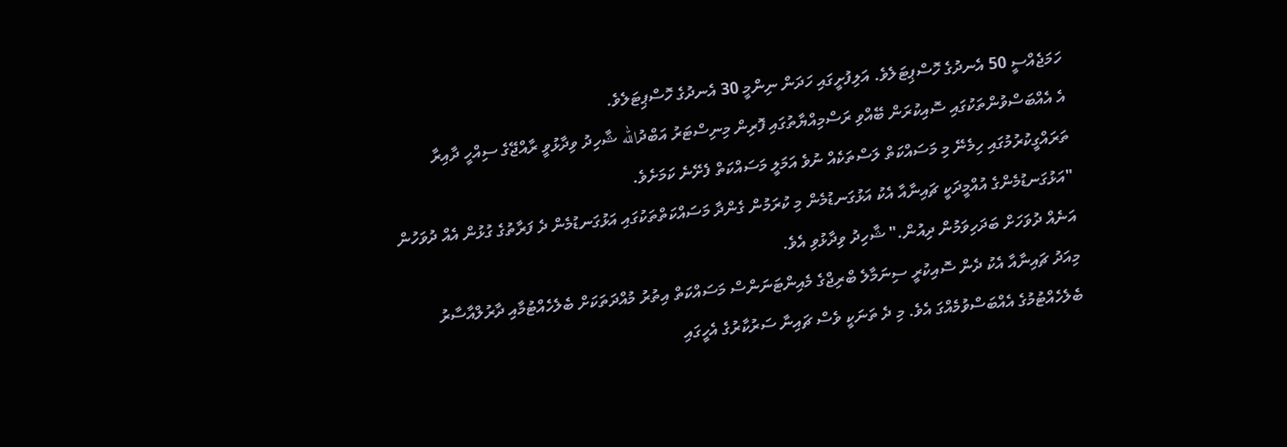ހަމަޖެއްސީ 50 އެނދުގެ ހޮސްޕިޓަލެވެ. އަލިފުށީގައި ހަދަން ނިންމީ 30 އެނދުގެ ހޮސްޕިޓަލެވެ.
އެ އެއްބަސްވުންތަކުގައި ސޮއިކުރަން ބޭއްވި ރަސްމިއްޔާތުގައި ފޮރިން މިނިސްޓަރު އަބްދުالله ޝާހިދު ވިދާޅުވީ ރާއްޖޭގެ ސިއްހީ ދާއިރާ ތަރައްގީކުރުމުގައި ހިމެނޭ މި މަސައްކަތް ލަސްތަކެއް ނުވެ އަމަލީ މަސައްކަތް ފެށޭނެ ކަމަށެވެ.
"އަޅުގަނޑުމެންގެ އުއްމީދަކީ ޗައިނާއާ އެކު އަޅުގަނޑުމެން މި ކުރަމުން ގެންދާ މަސައްކަތްތަކުގައި އަޅުގަނޑުމެން ދެ ފަރާތުގެ ގުޅުން އެއް ދުވަހުން އަނެއް ދުވަހަށް ބަދަހިވަމުން ދިއުން." ޝާހިދު ވިދާޅުވި އެވެ.
މިއަދު ޗައިނާއާ އެކު ދެން ސޮއިކުރީ ސިނަމާލެ ބްރިޖްގެ މެއިންޓަނަންސް މަސައްކަތް އިތުރު މުއްދަތަކަށް ބެލެހެއްޓުމާއި ދާރުލްއާސާރު ބެލެހެއްޓުމުގެ އެއްބަސްވުމެއްގަ އެވެ. މި ދެ ތަނަކީ ވެސް ޗައިނާ ސަރުކާރުގެ އެހީގައި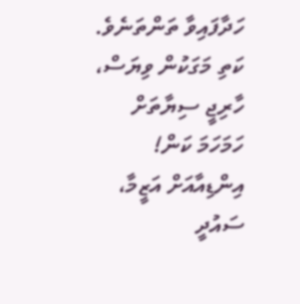ހަދާފައިވާ ތަންތަނެވެ.
ކަތި މަގަކުން ވިޔަސް، ހާރިޖީ ސިޔާތަށް ހަމަހަމަ ކަން!
އިންޑިއާއަށް އަޒީމާ، ސައުދީ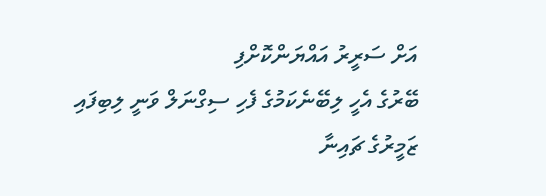އަށް ސަރީރު އައްޔަންކޮށްފި
ބޭރުގެ އެހީ ލިބޭނެކަމުގެ ފެހި ސިގްނަލް ވަނީ ލިބިފައި
ޒަމީރުގެ ޗައިނާ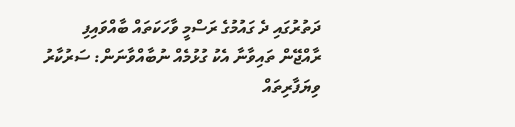ދަތުރުގައި ދެ ގައުމުގެ ރަސްމީ ވާހަކަތައް ބާއްވައިފި
ރާއްޖޭން ތައިވާނާ އެކު ގުޅުމެއް ނުބާއްވާނަން: ސަރުކާރު
ވިޔަފާރިތައް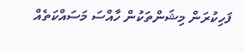ފަހިކުރަން މިޝަންތަކުން ހާއްސަ މަސައްކަތެއް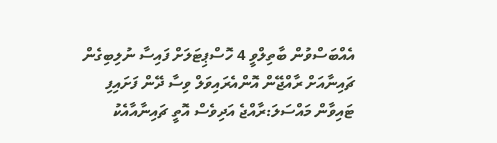އެއްބަސްވުން ބާތިލްވީ 4 ހޮސްޕިޓަލަށް ފައިސާ ނުލިބިގެން
ޗައިނާއަށް ރާއްޖޭން އޮންއެރައިވަލް ވިސާ ދޭން ފަށައިފި
ޓައިވާން މައްސަލަ:ރާއްޖެ އަދިވެސް އޮތީ ޗައިނާއާއެކު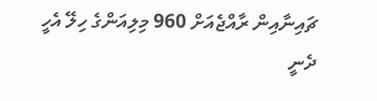ޗައިނާއިން ރާއްޖެއަށް 960 މިލިއަންގެ ހިލޭ އެހީ ދެނީ